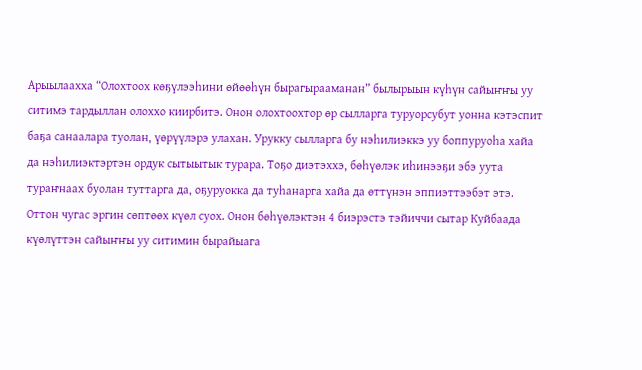Арыылаахха “Олохтоох көҕүлээһини өйөөһүн бырагырааманан” былырыын күһүн сайыҥҥы уу ситимэ тардыллан олоххо киирбитэ. Онон олохтоохтор өр сылларга туруорсубут уонна кэтэспит баҕа санаалара туолан, үөрүүлэрэ улахан. Урукку сылларга бу нэһилиэккэ уу боппуруоһа хайа да нэһилиэктэртэн ордук сытыытык турара. Тоҕо диэтэххэ, бөһүөлэк иһинээҕи эбэ уута тураҥнаах буолан туттарга да, оҕуруокка да туһанарга хайа да өттүнэн эппиэттээбэт этэ. Оттон чугас эргин сөптөөх күөл суох. Онон бөһүөлэктэн 4 биэрэстэ тэйиччи сытар Куйбаада күөлүттэн сайыҥҥы уу ситимин бырайыага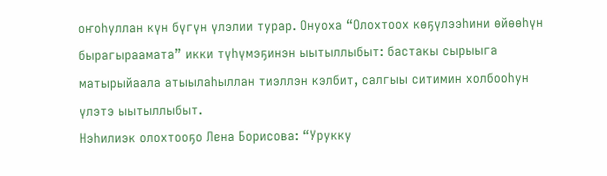оҥоһуллан күн бүгүн үлэлии турар. Онуоха “Олохтоох көҕүлээһини өйөөһүн бырагыраамата” икки түһүмэҕинэн ыытыллыбыт: бастакы сырыыга матырыйаала атыылаһыллан тиэллэн кэлбит, салгыы ситимин холбооһун үлэтэ ыытыллыбыт.
Нэһилиэк олохтооҕо Лена Борисова: “Урукку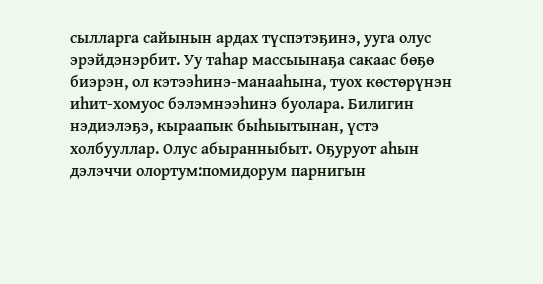сылларга сайынын ардах түспэтэҕинэ, ууга олус эрэйдэнэрбит. Уу таһар массыынаҕа сакаас бөҕө биэрэн, ол кэтээһинэ-манааһына, туох көстөрүнэн иһит-хомуос бэлэмнээһинэ буолара. Билигин нэдиэлэҕэ, кыраапык быһыытынан, үстэ холбууллар. Олус абыранныбыт. Оҕуруот аһын дэлэччи олортум:помидорум парнигын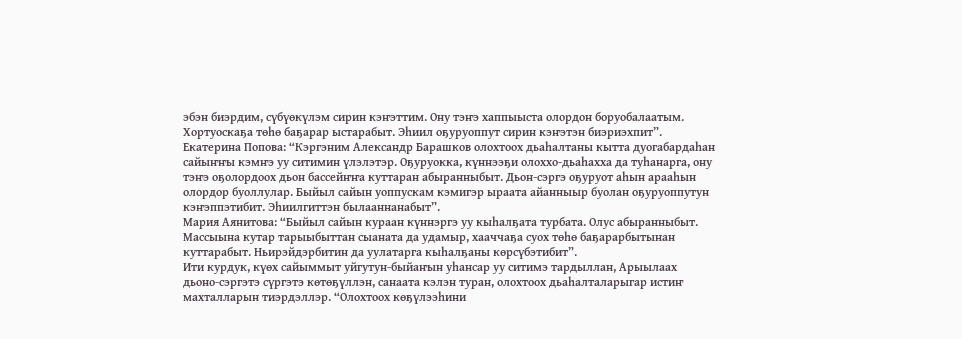эбэн биэрдим, сүбүөкүлэм сирин кэҥэттим. Ону тэҥэ хаппыыста олордон боруобалаатым. Хортуоскаҕа төһө баҕарар ыстарабыт. Эһиил оҕуруоппут сирин кэҥэтэн биэриэхпит”.
Екатерина Попова: “Кэргэним Александр Барашков олохтоох дьаһалтаны кытта дуогабардаһан сайыҥҥы кэмҥэ уу ситимин үлэлэтэр. Оҕуруокка, күннээҕи олоххо-дьаһахха да туһанарга, ону тэҥэ оҕолордоох дьон бассейҥҥа куттаран абыранныбыт. Дьон-сэргэ оҕуруот аһын арааһын олордор буоллулар. Быйыл сайын уоппускам кэмигэр ыраата айанныыр буолан оҕуруоппутун кэҥэппэтибит. Эһиилгиттэн былааннанабыт”.
Мария Аянитова: “Быйыл сайын кураан күннэргэ уу кыһалҕата турбата. Олус абыранныбыт. Массыына кутар тарыыбыттан сыаната да удамыр, хааччаҕа суох төһө баҕарарбытынан куттарабыт. Ньирэйдэрбитин да уулатарга кыһалҕаны көрсүбэтибит”.
Ити курдук, күөх сайыммыт уйгутун-быйаҥын уһансар уу ситимэ тардыллан, Арыылаах дьоно-сэргэтэ сүргэтэ көтөҕүллэн, санаата кэлэн туран, олохтоох дьаһалталарыгар истиҥ махталларын тиэрдэллэр. “Олохтоох көҕүлээһини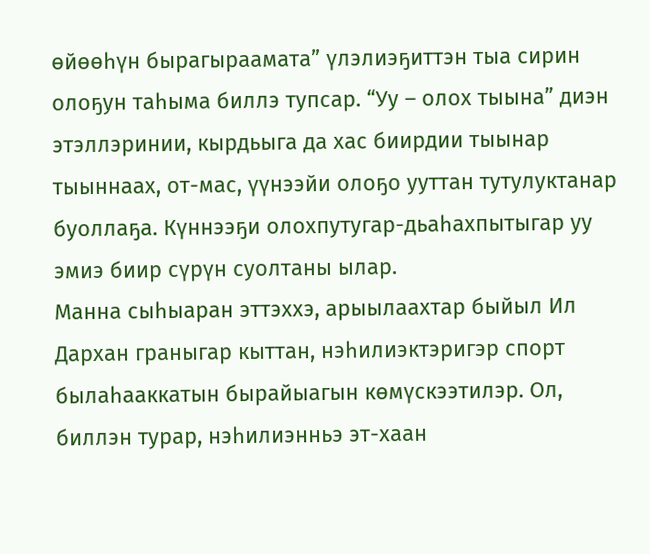өйөөһүн бырагыраамата” үлэлиэҕиттэн тыа сирин олоҕун таһыма биллэ тупсар. “Уу – олох тыына” диэн этэллэринии, кырдьыга да хас биирдии тыынар тыыннаах, от-мас, үүнээйи олоҕо ууттан тутулуктанар буоллаҕа. Күннээҕи олохпутугар-дьаһахпытыгар уу эмиэ биир сүрүн суолтаны ылар.
Манна сыһыаран эттэххэ, арыылаахтар быйыл Ил Дархан граныгар кыттан, нэһилиэктэригэр спорт былаһааккатын бырайыагын көмүскээтилэр. Ол, биллэн турар, нэһилиэнньэ эт-хаан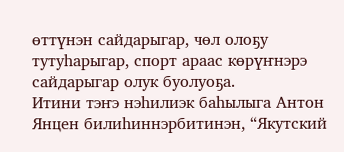өттүнэн сайдарыгар, чөл олоҕу тутуһарыгар, спорт араас көрүҥнэрэ сайдарыгар олук буолуоҕа.
Итини тэҥэ нэһилиэк баһылыга Антон Янцен билиһиннэрбитинэн, “Якутский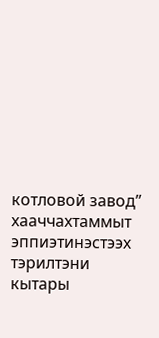котловой завод” хааччахтаммыт эппиэтинэстээх тэрилтэни кытары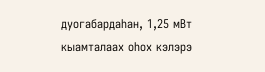дуогабардаһан, 1,25 мВт кыамталаах оһох кэлэрэ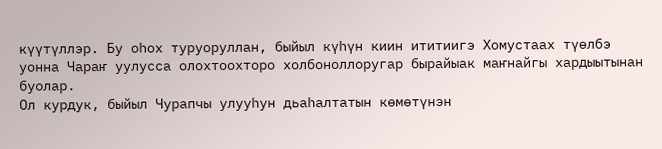күүтүллэр. Бу оһох туруоруллан, быйыл күһүн киин ититиигэ Хомустаах түөлбэ уонна Чараҥ уулусса олохтоохторо холбоноллоругар бырайыак маҥнайгы хардыытынан буолар.
Ол курдук, быйыл Чурапчы улууһун дьаһалтатын көмөтүнэн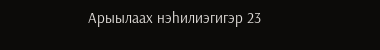Арыылаах нэһилиэгигэр 23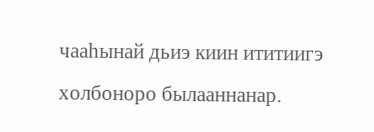чааһынай дьиэ киин ититиигэ холбоноро былааннанар.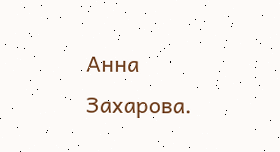Анна Захарова.